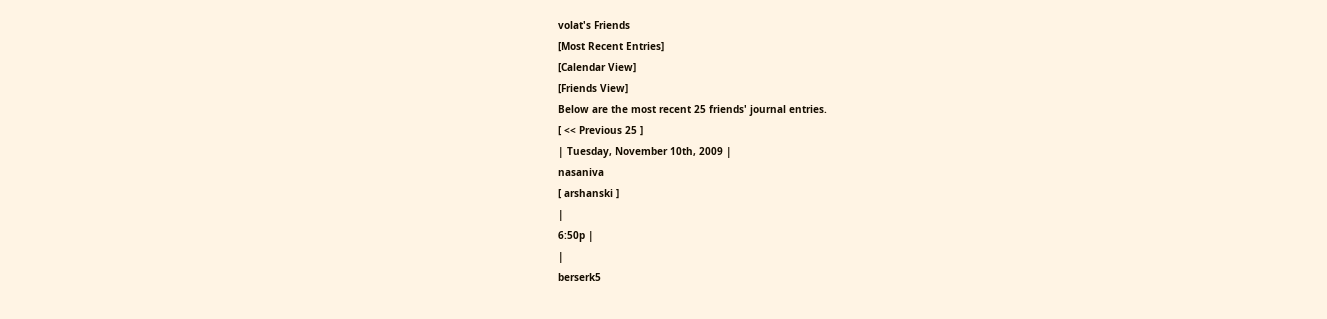volat's Friends
[Most Recent Entries]
[Calendar View]
[Friends View]
Below are the most recent 25 friends' journal entries.
[ << Previous 25 ]
| Tuesday, November 10th, 2009 |
nasaniva
[ arshanski ]
|
6:50p |
|
berserk5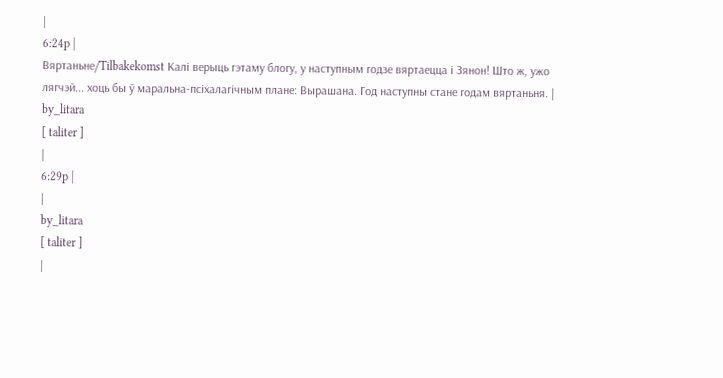|
6:24p |
Вяртаньне/Tilbakekomst Калі верыць гэтаму блогу, у наступным годзе вяртаецца і Зянон! Што ж, ужо лягчэй... хоць бы ў маральна-псіхалагічным плане: Вырашана. Год наступны стане годам вяртаньня. |
by_litara
[ taliter ]
|
6:29p |
|
by_litara
[ taliter ]
|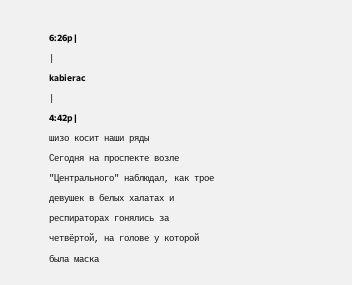6:26p |
|
kabierac
|
4:42p |
шизо косит наши ряды
Сегодня на проспекте возле "Центрального" наблюдал, как трое девушек в белых халатах и респираторах гонялись за четвёртой, на голове у которой была маска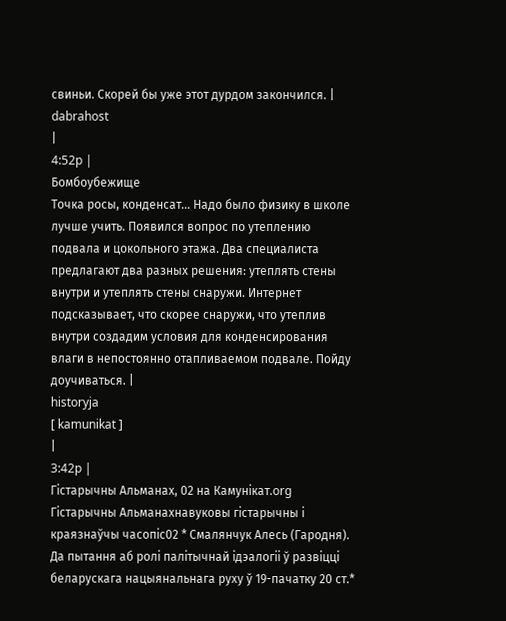свиньи. Скорей бы уже этот дурдом закончился. |
dabrahost
|
4:52p |
Бомбоубежище
Точка росы, конденсат... Надо было физику в школе лучше учить. Появился вопрос по утеплению подвала и цокольного этажа. Два специалиста предлагают два разных решения: утеплять стены внутри и утеплять стены снаружи. Интернет подсказывает, что скорее снаружи, что утеплив внутри создадим условия для конденсирования влаги в непостоянно отапливаемом подвале. Пойду доучиваться. |
historyja
[ kamunikat ]
|
3:42p |
Гістарычны Альманах, 02 на Камунікат.org  Гістарычны Альманахнавуковы гістарычны і краязнаўчы часопіс02 * Смалянчук Алесь (Гародня). Да пытання аб ролі палітычнай ідэалогіі ў развіцці беларускага нацыянальнага руху ў 19-пачатку 20 ст.*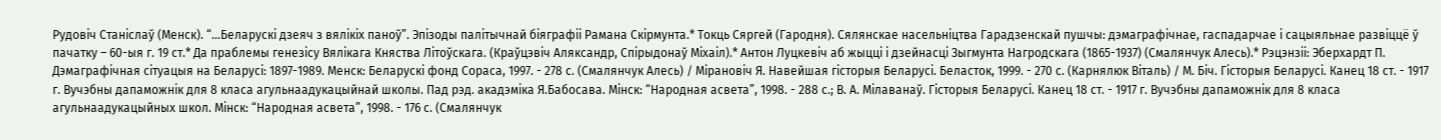Рудовіч Станіслаў (Менск). “…Беларускі дзеяч з вялікіх паноў”. Эпізоды палітычнай біяграфіі Рамана Скірмунта.* Токць Сяргей (Гародня). Сялянскае насельніцтва Гарадзенскай пушчы: дэмаграфічнае, гаспадарчае і сацыяльнае развіццё ў пачатку – 60-ыя г. 19 ст.* Да праблемы генезісу Вялікага Княства Літоўскага. (Краўцэвіч Аляксандр, Спірыдонаў Міхаіл).* Антон Луцкевіч аб жыцці і дзейнасці Зыгмунта Нагродскага (1865-1937) (Смалянчук Алесь).* Рэцэнзіі: Эберхардт П. Дэмаграфічная сітуацыя на Беларусі: 1897-1989. Менск: Беларускі фонд Сораса, 1997. - 278 с. (Смалянчук Алесь) / Мірановіч Я. Навейшая гісторыя Беларусі. Беласток, 1999. - 270 с. (Карнялюк Віталь) / М. Біч. Гісторыя Беларусі. Канец 18 ст. - 1917 г. Вучэбны дапаможнік для 8 класа агульнаадукацыйнай школы. Пад рэд. акадэміка Я.Бабосава. Мінск: “Народная асвета”, 1998. - 288 с.; В. А. Мілаванаў. Гісторыя Беларусі. Канец 18 ст. - 1917 г. Вучэбны дапаможнік для 8 класа агульнаадукацыйных школ. Мінск: “Народная асвета”, 1998. - 176 с. (Смалянчук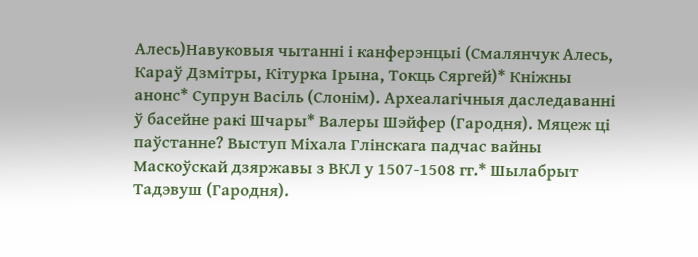Алесь)Навуковыя чытанні і канферэнцыі (Смалянчук Алесь, Караў Дзмітры, Кітурка Ірына, Токць Сяргей)* Кніжны анонс* Супрун Васіль (Слонім). Археалагічныя даследаванні ў басейне ракі Шчары* Валеры Шэйфер (Гародня). Мяцеж ці паўстанне? Выступ Міхала Глінскага падчас вайны Маскоўскай дзяржавы з ВКЛ у 1507-1508 гг.* Шылабрыт Тадэвуш (Гародня).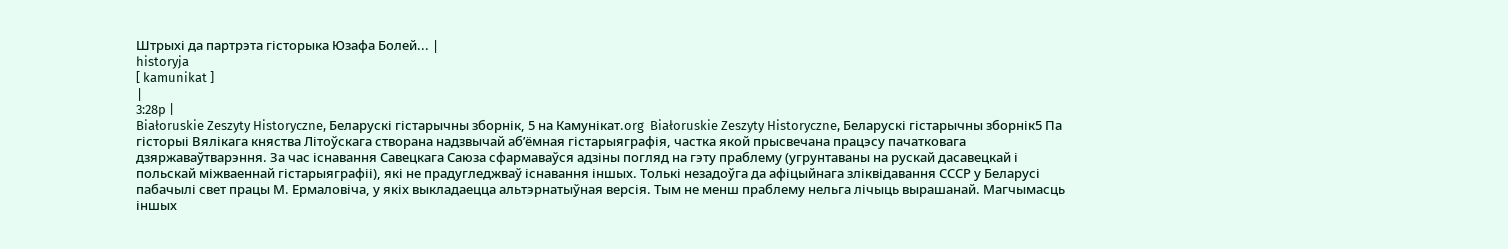Штрыхі да партрэта гісторыка Юзафа Болей... |
historyja
[ kamunikat ]
|
3:28p |
Białoruskie Zeszyty Historyczne, Беларускі гістарычны зборнік, 5 на Камунікат.org  Białoruskie Zeszyty Historyczne, Беларускі гістарычны зборнік5 Па гісторыі Вялікага княства Літоўскага створана надзвычай аб’ёмная гістарыяграфія, частка якой прысвечана працэсу пачатковага дзяржаваўтварэння. За час існавання Савецкага Саюза сфармаваўся адзіны погляд на гэту праблему (угрунтаваны на рускай дасавецкай і польскай міжваеннай гістарыяграфіі), які не прадугледжваў існавання іншых. Толькі незадоўга да афіцыйнага зліквідавання СССР у Беларусі пабачылі свет працы М. Ермаловіча, у якіх выкладаецца альтэрнатыўная версія. Тым не менш праблему нельга лічыць вырашанай. Магчымасць іншых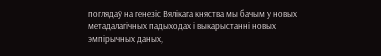поглядаў на генезіс Вялікага княства мы бачым у новых метадалагічных падыходах і выкарыстанні новых эмпірычных даных,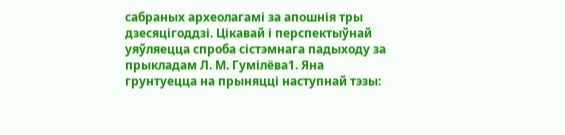сабраных археолагамі за апошнія тры дзесяцігоддзі. Цікавай і перспектыўнай уяўляецца спроба сістэмнага падыходу за прыкладам Л. М. Гумілёва1. Яна грунтуецца на прыняцці наступнай тэзы: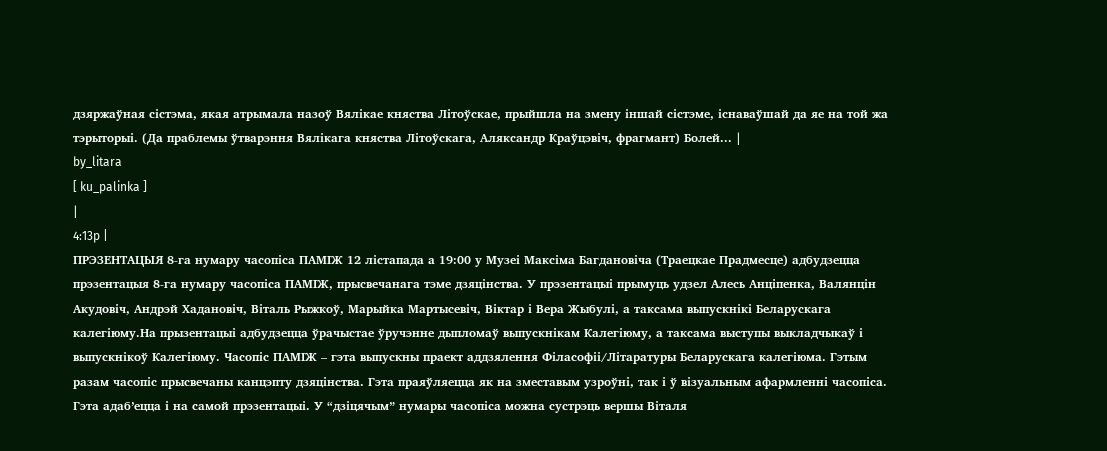дзяржаўная сістэма, якая атрымала назоў Вялікае княства Літоўскае, прыйшла на змену іншай сістэме, існаваўшай да яе на той жа тэрыторыі. (Да праблемы ўтварэння Вялікага княства Літоўскага, Аляксандр Краўцэвіч, фрагмант) Болей... |
by_litara
[ ku_palinka ]
|
4:13p |
ПРЭЗЕНТАЦЫЯ 8-га нумару часопіса ПАМІЖ 12 лістапада а 19:00 у Музеі Максіма Багдановіча (Траецкае Прадмесце) адбудзецца прэзентацыя 8-га нумару часопіса ПАМІЖ, прысвечанага тэме дзяцінства. У прэзентацыі прымуць удзел Алесь Анціпенка, Валянцін Акудовіч, Андрэй Хадановіч, Віталь Рыжкоў, Марыйка Мартысевіч, Віктар і Вера Жыбулі, а таксама выпускнікі Беларускага калегіюму.На прызентацыі адбудзецца ўрачыстае ўручэнне дыпломаў выпускнікам Калегіюму, а таксама выступы выкладчыкаў і выпускнікоў Калегіюму. Часопіс ПАМІЖ – гэта выпускны праект аддзялення Філасофіі/Літаратуры Беларускага калегіюма. Гэтым разам часопіс прысвечаны канцэпту дзяцінства. Гэта праяўляецца як на зместавым узроўні, так і ў візуальным афармленні часопіса. Гэта адаб’ецца і на самой прэзентацыі. У “дзіцячым” нумары часопіса можна сустрэць вершы Віталя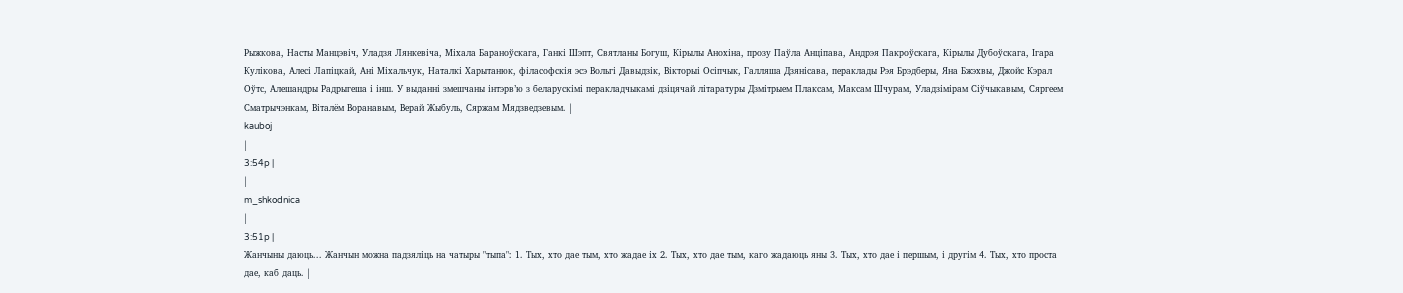Рыжкова, Насты Манцэвіч, Уладзя Лянкевіча, Міхала Бараноўскага, Ганкі Шэпт, Святланы Богуш, Кірылы Анохіна, прозу Паўла Анціпава, Андрэя Пакроўскага, Кірылы Дубоўскага, Ігара Кулікова, Алесі Лапіцкай, Ані Міхальчук, Наталкі Харытанюк, філасофскія эсэ Вольгі Давыдзік, Вікторыі Осіпчык, Галляша Дзянісава, пераклады Рэя Брэдберы, Яна Бжэхвы, Джойс Кэрал Оўтс, Алешандры Радрыгеша і інш. У выданні змешчаны інтэрв’ю з беларускімі перакладчыкамі дзіцячай літаратуры Дзмітрыем Плаксам, Максам Шчурам, Уладзімірам Сіўчыкавым, Сяргеем Сматрычэнкам, Віталём Воранавым, Верай Жыбуль, Сяржам Мядзведзевым. |
kauboj
|
3:54p |
|
m_shkodnica
|
3:51p |
Жанчыны даюць... Жанчын можна падзяліць на чатыры "тыпа": 1. Тых, хто дае тым, хто жадае іх 2. Тых, хто дае тым, каго жадаюць яны 3. Тых, хто дае і першым, і другім 4. Тых, хто проста дае, каб даць. |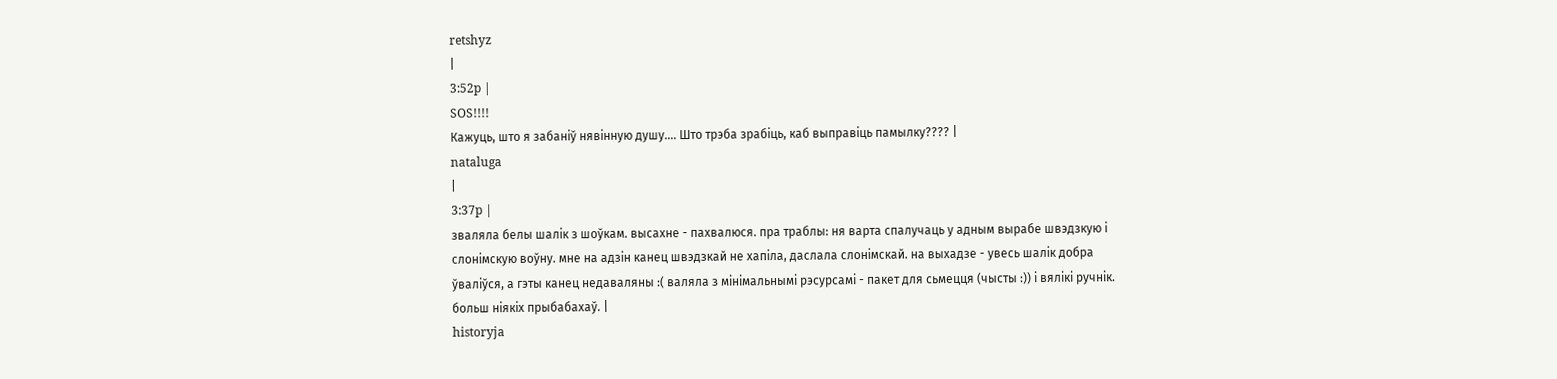retshyz
|
3:52p |
SOS!!!!
Кажуць, што я забаніў нявінную душу.... Што трэба зрабіць, каб выправіць памылку???? |
nataluga
|
3:37p |
зваляла белы шалік з шоўкам. высахне - пахвалюся. пра траблы: ня варта спалучаць у адным вырабе швэдзкую і слонімскую воўну. мне на адзін канец швэдзкай не хапіла, даслала слонімскай. на выхадзе - увесь шалік добра ўваліўся, а гэты канец недаваляны :( валяла з мінімальнымі рэсурсамі - пакет для сьмецця (чысты :)) і вялікі ручнік. больш ніякіх прыбабахаў. |
historyja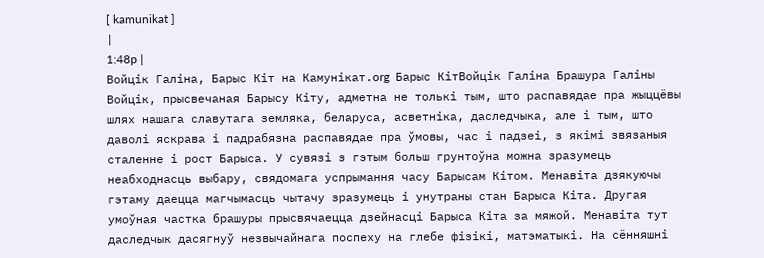[ kamunikat ]
|
1:48p |
Войцік Галіна, Барыс Кіт на Камунікат.org  Барыс КітВойцік Галіна Брашура Галіны Войцік, прысвечаная Барысу Кіту, адметна не толькі тым, што распавядае пра жыццёвы шлях нашага славутага земляка, беларуса, асветніка, даследчыка, але і тым, што даволі яскрава і падрабязна распавядае пра ўмовы, час і падзеі, з якімі звязаныя сталенне і рост Барыса. У сувязі з гэтым больш грунтоўна можна зразумець неабходнасць выбару, свядомага успрымання часу Барысам Кітом. Менавіта дзякуючы гэтаму даецца магчымасць чытачу зразумець і унутраны стан Барыса Кіта. Другая умоўная частка брашуры прысвячаецца дзейнасці Барыса Кіта за мяжой. Менавіта тут даследчык дасягнуў незвычайнага поспеху на глебе фізікі, матэматыкі. На сённяшні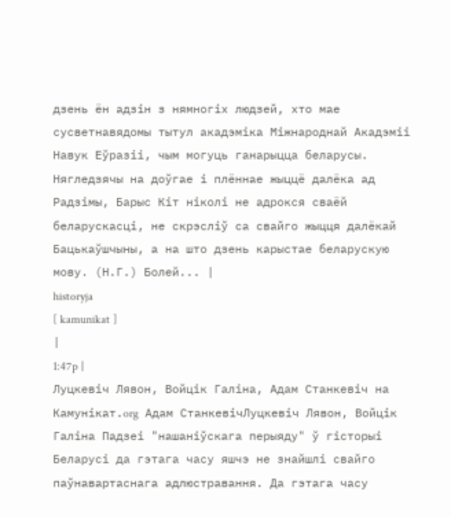дзень ён адзін з нямногіх людзей, хто мае сусветнавядомы тытул акадэміка Міжнароднай Акадэміі Навук Еўразіі, чым могуць ганарыцца беларусы. Нягледзячы на доўгае і плённае жыццё далёка ад Радзімы, Барыс Кіт ніколі не адрокся сваёй беларускасці, не скрэсліў са свайго жыцця далёкай Бацькаўшчыны, а на што дзень карыстае беларускую мову. (Н.Г.) Болей... |
historyja
[ kamunikat ]
|
1:47p |
Луцкевіч Лявон, Войцік Галіна, Адам Станкевіч на Камунікат.org  Адам СтанкевічЛуцкевіч Лявон, Войцік Галіна Падзеі "нашаніўскага перыяду" ў гісторыі Беларусі да гэтага часу яшчэ не знайшлі свайго паўнавартаснага адлюстравання. Да гэтага часу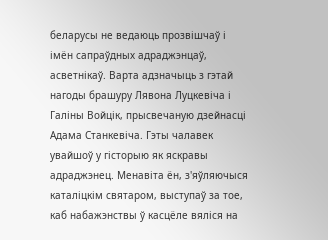беларусы не ведаюць прозвішчаў і імён сапраўдных адраджэнцаў, асветнікаў. Варта адзначыць з гэтай нагоды брашуру Лявона Луцкевіча і Галіны Войцік, прысвечаную дзейнасці Адама Станкевіча. Гэты чалавек увайшоў у гісторыю як яскравы адраджэнец. Менавіта ён, з'яўляючыся каталіцкім святаром, выступаў за тое, каб набажэнствы ў касцёле вяліся на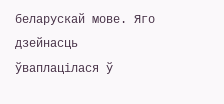беларускай мове. Яго дзейнасць ўваплацілася ў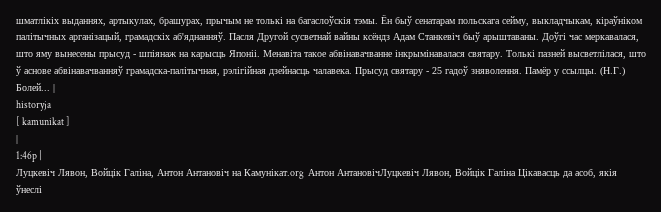шматлікіх выданнях, артыкулах, брашурах, прычым не толькі на багаслоўскія тэмы. Ён быў сенатарам польскага сейму, выкладчыкам, кіраўніком палітычных арганізацый, грамадскіх аб'яднанняў. Пасля Другой сусветнай вайны ксёндз Адам Станкевіч быў арыштаваны. Доўгі час меркавалася, што яму вынесены прысуд - шпіянаж на карысць Японіі. Менавіта такое абвінавачванне інкрымінавалася святару. Толькі пазней высветлілася, што ў аснове абвінавачванняў грамадска-палітычная, рэлігійная дзейнасць чалавека. Прысуд святару - 25 гадоў зняволення. Памёр у ссылцы. (Н.Г.) Болей... |
historyja
[ kamunikat ]
|
1:46p |
Луцкевіч Лявон, Войцік Галіна, Антон Антановіч на Камунікат.org  Антон АнтановічЛуцкевіч Лявон, Войцік Галіна Цікавасць да асоб, якія ўнеслі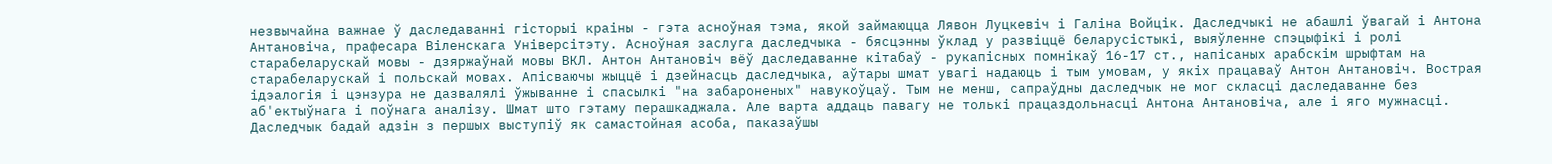незвычайна важнае ў даследаванні гісторыі краіны - гэта асноўная тэма, якой займаюцца Лявон Луцкевіч і Галіна Войцік. Даследчыкі не абашлі ўвагай і Антона Антановіча, прафесара Віленскага Універсітэту. Асноўная заслуга даследчыка - бясцэнны ўклад у развіццё беларусістыкі, выяўленне спэцыфікі і ролі старабеларускай мовы - дзяржаўнай мовы ВКЛ. Антон Антановіч вёў даследаванне кітабаў - рукапісных помнікаў 16-17 ст., напісаных арабскім шрыфтам на старабеларускай і польскай мовах. Апісваючы жыццё і дзейнасць даследчыка, аўтары шмат увагі надаюць і тым умовам, у якіх працаваў Антон Антановіч. Вострая ідэалогія і цэнзура не дазвалялі ўжыванне і спасылкі "на забароненых" навукоўцаў. Тым не менш, сапраўдны даследчык не мог скласці даследаванне без аб'ектыўнага і поўнага аналізу. Шмат што гэтаму перашкаджала. Але варта аддаць павагу не толькі працаздольнасці Антона Антановіча, але і яго мужнасці. Даследчык бадай адзін з першых выступіў як самастойная асоба, паказаўшы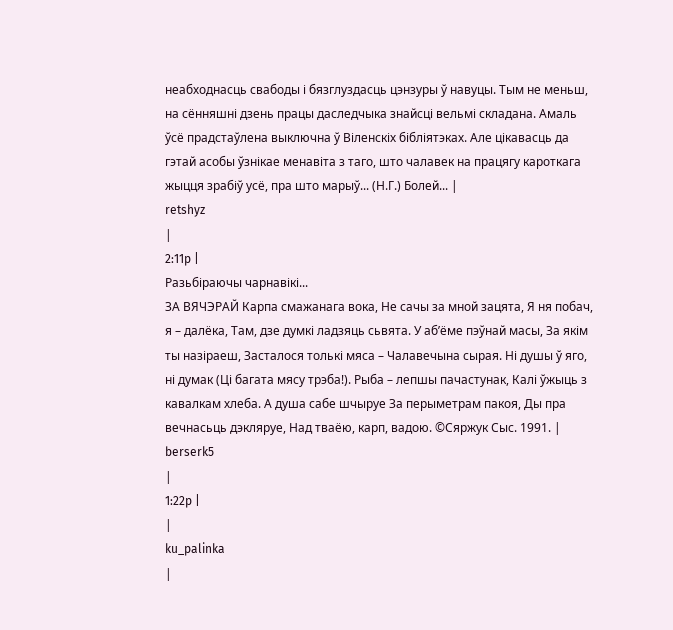неабходнасць свабоды і бязглуздасць цэнзуры ў навуцы. Тым не меньш, на сённяшні дзень працы даследчыка знайсці вельмі складана. Амаль ўсё прадстаўлена выключна ў Віленскіх бібліятэках. Але цікавасць да гэтай асобы ўзнікае менавіта з таго, што чалавек на працягу кароткага жыцця зрабіў усё, пра што марыў... (Н.Г.) Болей... |
retshyz
|
2:11p |
Разьбіраючы чарнавікі...
ЗА ВЯЧЭРАЙ Карпа смажанага вока, Не сачы за мной зацята, Я ня побач, я – далёка, Там, дзе думкі ладзяць сьвята. У аб’ёме пэўнай масы, За якім ты назіраеш, Засталося толькі мяса – Чалавечына сырая. Ні душы ў яго, ні думак (Ці багата мясу трэба!). Рыба – лепшы пачастунак, Калі ўжыць з кавалкам хлеба. А душа сабе шчыруе За перыметрам пакоя, Ды пра вечнасьць дэкляруе, Над тваёю, карп, вадою. ©Сяржук Сыс. 1991. |
berserk5
|
1:22p |
|
ku_palinka
|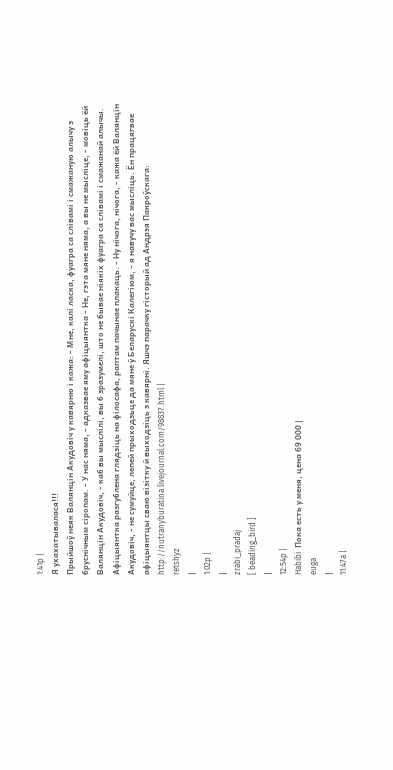1:41p |
Я ухахатывалася!!!
Прыйшоў неяк Валянцін Акудовіч у кавярню і кажа: - Мне, калі ласка, фуагра са слівамі і смажаную алычу з бруснічным сіропам. - У нас няма, - адказвае яму афіцыянтка - Не, гэта мяне няма, а вы не мысліце, - мовіць ёй Валянцін Акудовіч, - каб вы мыслілі, вы б зразумелі, што не бывае ніякіх фуагра са слівамі і смажанай алычы. Афіцыянтка разгублена глядзіць на філосафа, раптам пачынае плакаць. - Ну нічога, нічога, - кажа ёй Валянцін Акудовіч, - не сумуйце, лепей прыходзьце да мяне ў Беларускі Калегіюм, - я навучу вас мысліць. Ён працягвае афіцыянтцы сваю візітку й выходзіць з кавярні. Яшчэ парачку гісторый ад Андрэя Пакроўскага: http://nutranyburatina.livejournal.com/98837.html |
retshyz
|
1:02p |
|
zrabi_pradaj
[ beading_bird ]
|
12:54p |
Habibi  Пока есть у меня, цена 69 000 |
euga
|
11:47a |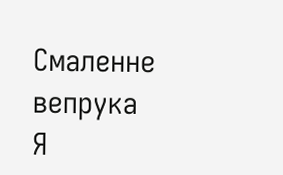Смаленне вепрука
Я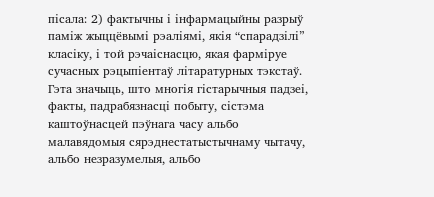пісала: 2) фактычны і інфармацыйны разрыў паміж жыццёвымі рэаліямі, якія “спарадзілі” класіку, і той рэчаіснасцю, якая фарміруе сучасных рэцыпіентаў літаратурных тэкстаў. Гэта значыць, што многія гістарычныя падзеі, факты, падрабязнасці побыту, сістэма каштоўнасцей пэўнага часу альбо малавядомыя сярэднестатыстычнаму чытачу, альбо незразумелыя, альбо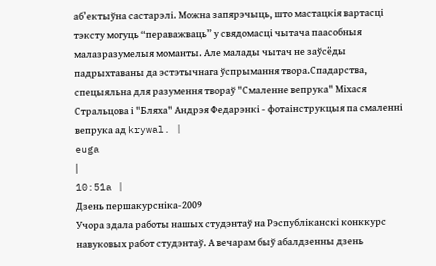аб’ектыўна састарэлі. Можна запярэчыць, што мастацкія вартасці тэксту могуць “пераважваць” у свядомасці чытача паасобныя малазразумелыя моманты. Але малады чытач не заўсёды падрыхтаваны да эстэтычнага ўспрымання твора.Спадарства, спецыяльна для разумення твораў "Смаленне вепрука" Міхася Стральцова і "Бляха" Андрэя Федарэнкі - фотаінструкцыя па смаленні вепрука ад krywal. |
euga
|
10:51a |
Дзень першакурсніка-2009
Учора здала работы нашых студэнтаў на Рэспубліканскі конккурс навуковых работ студэнтаў. А вечарам быў абалдзенны дзень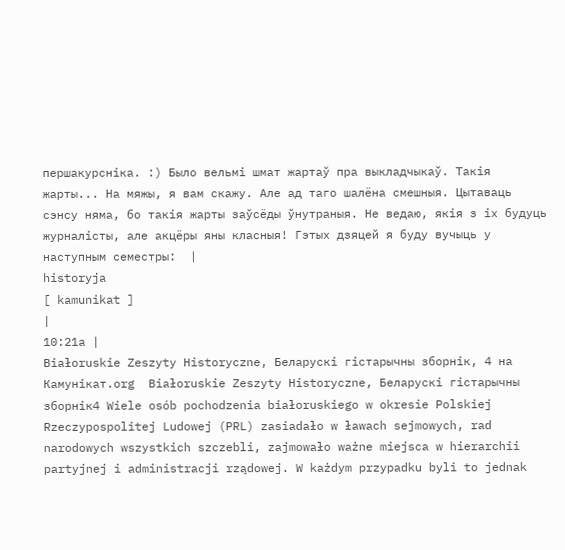першакурсніка. :) Было вельмі шмат жартаў пра выкладчыкаў. Такія жарты... На мяжы, я вам скажу. Але ад таго шалёна смешныя. Цытаваць сэнсу няма, бо такія жарты заўсёды ўнутраныя. Не ведаю, якія з іх будуць журналісты, але акцёры яны класныя! Гэтых дзяцей я буду вучыць у наступным семестры:  |
historyja
[ kamunikat ]
|
10:21a |
Białoruskie Zeszyty Historyczne, Беларускі гістарычны зборнік, 4 на Камунікат.org  Białoruskie Zeszyty Historyczne, Беларускі гістарычны зборнік4 Wiele osób pochodzenia białoruskiego w okresie Polskiej Rzeczypospolitej Ludowej (PRL) zasiadało w ławach sejmowych, rad narodowych wszystkich szczebli, zajmowało ważne miejsca w hierarchii partyjnej i administracji rządowej. W każdym przypadku byli to jednak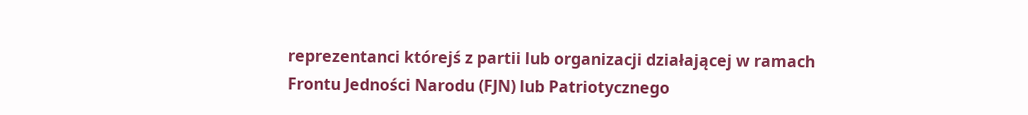reprezentanci którejś z partii lub organizacji działającej w ramach Frontu Jedności Narodu (FJN) lub Patriotycznego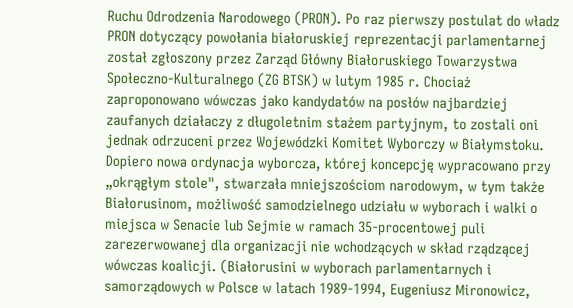Ruchu Odrodzenia Narodowego (PRON). Po raz pierwszy postulat do władz PRON dotyczący powołania białoruskiej reprezentacji parlamentarnej został zgłoszony przez Zarząd Główny Białoruskiego Towarzystwa Społeczno-Kulturalnego (ZG BTSK) w lutym 1985 r. Chociaż zaproponowano wówczas jako kandydatów na posłów najbardziej zaufanych działaczy z długoletnim stażem partyjnym, to zostali oni jednak odrzuceni przez Wojewódzki Komitet Wyborczy w Białymstoku. Dopiero nowa ordynacja wyborcza, której koncepcję wypracowano przy „okrągłym stole", stwarzała mniejszościom narodowym, w tym także Białorusinom, możliwość samodzielnego udziału w wyborach i walki o miejsca w Senacie lub Sejmie w ramach 35-procentowej puli zarezerwowanej dla organizacji nie wchodzących w skład rządzącej wówczas koalicji. (Białorusini w wyborach parlamentarnych i samorządowych w Polsce w latach 1989-1994, Eugeniusz Mironowicz,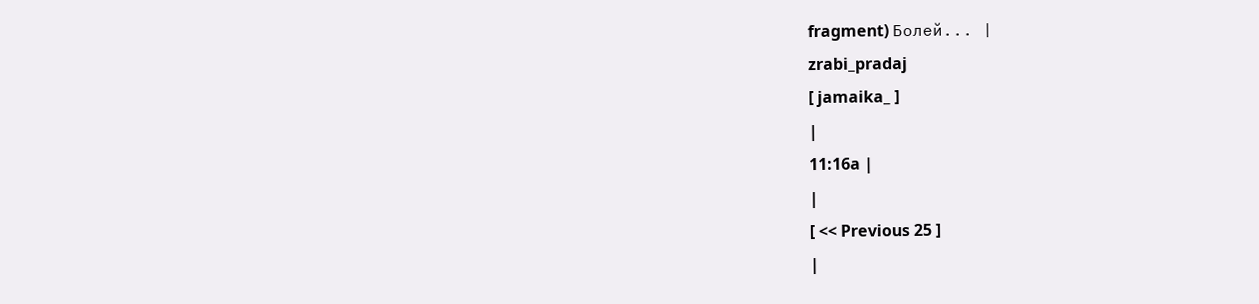fragment) Болей... |
zrabi_pradaj
[ jamaika_ ]
|
11:16a |
|
[ << Previous 25 ]
|